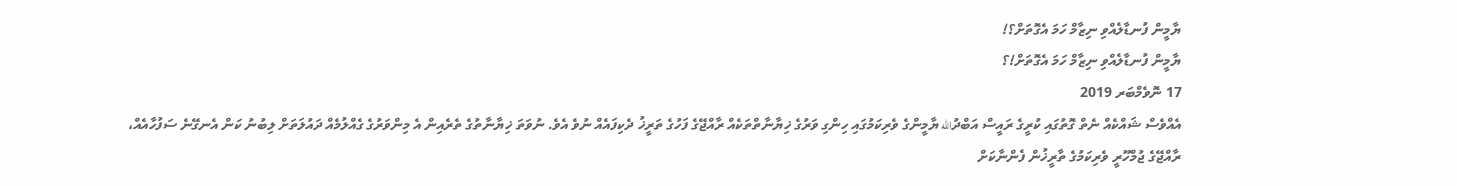ޔާމީން ފުނޑާލެއްވި ނިޒާމް ހަމަ އެގޮތަށް؟!
ޔާމީން ފުނޑާލެއްވި ނިޒާމް ހަމަ އެގޮތަށް!؟
17 ނޮވެމްބަރ 2019
އެއްވެސް ޝައްކެއް ނެތް ގޮތުގައި ކުރީގެ ރައީސް އަބްދުالله ޔާމީންގެ ވެރިކަމުގައި ހިންގި ވަރުގެ ޚިޔާނާތްތަކެއް ރާއްޖޭގެ ފަހުގެ ތަރީޚު ދެކިފައެއް ނުވެ އެވެ. ނުވަތަ ޚިޔާނާތުގެ ތެރެއިން އެ މިންވަރުގެ ގެއްލުމެއް ދައުލަތަށް ލިބުނު ކަން އެނގޭނެ ސަފުހާއެއް، ރާއްޖޭގެ ޖުމްހޫރީ ވެރިކަމުގެ ތާރީޚުން ފެންނާކަށް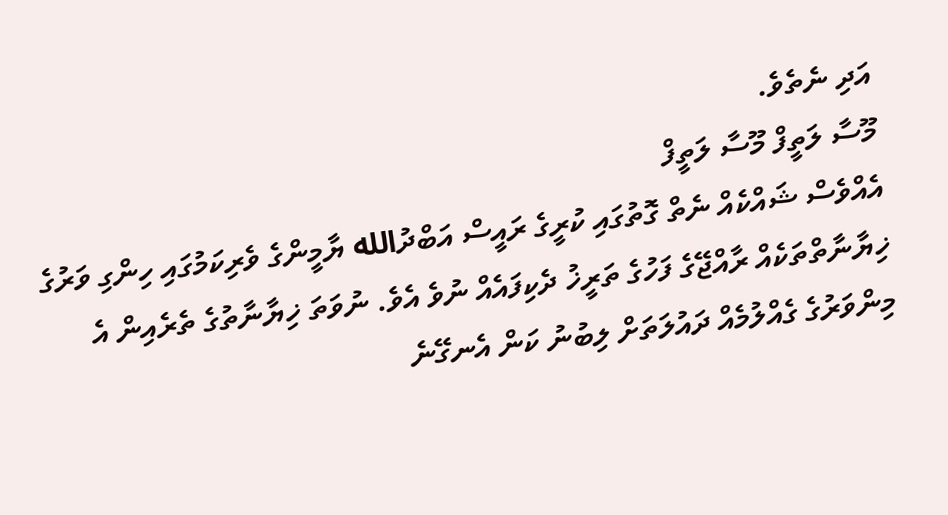އަދި ނެތެވެ.
މޫސާ ލަތީފް މޫސާ ލަތީފް
އެއްވެސް ޝައްކެއް ނެތް ގޮތުގައި ކުރީގެ ރައީސް އަބްދުالله ޔާމީންގެ ވެރިކަމުގައި ހިންގި ވަރުގެ ޚިޔާނާތްތަކެއް ރާއްޖޭގެ ފަހުގެ ތަރީޚު ދެކިފައެއް ނުވެ އެވެ. ނުވަތަ ޚިޔާނާތުގެ ތެރެއިން އެ މިންވަރުގެ ގެއްލުމެއް ދައުލަތަށް ލިބުނު ކަން އެނގޭނެ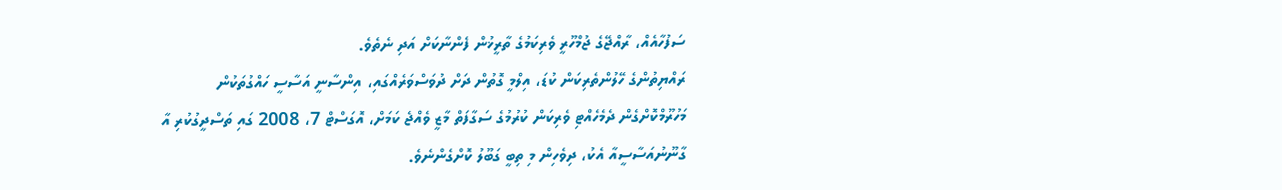ސަފުހާއެއް، ރާއްޖޭގެ ޖުމްހޫރީ ވެރިކަމުގެ ތާރީޚުން ފެންނާކަށް އަދި ނެތެވެ.
ރައްޔިތުންގެ ހޭލުންތެރިކަން ކުޑަ، އިލްމީ ގޮތުން ދަށް ދުވަސްވަރެއްގައި، އިންސާނީ އަސާސީ ހައްގުތަކުން މަހުރޫމްކޮށްގެން ދެމެހެއްޓި ވެރިކަން ކުރުމުގެ ސަގާފަތް މާޒީ ވެއްޖެ ކަމަށް، އޮގަސްޓް 7، 2008 ގައި ތަސްދީގުކުރި އާ ގާނޫނުއަސާސީއާ އެކު، ދިވެހިން މި ތިބީ ގަބޫލު ކޮށްގެންނެވެ.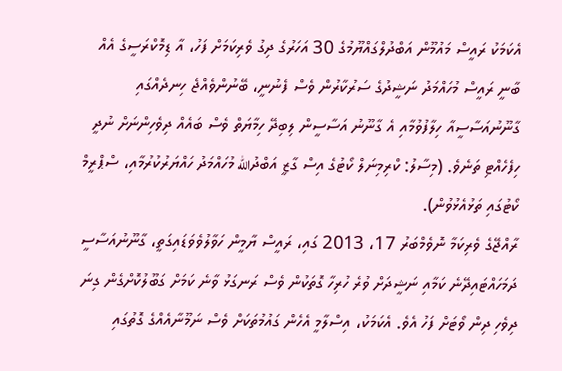އެކަމަކު ރައީސް މައުމޫން އަބްދުލްގައްޔޫމުގެ 30 އަހަރުގެ ދިގު ވެރިކަމަށް ފަހު، އާ ޑިމޮކްރަސީގެ އެއް ބާނީ ރައީސް މުހައްމަދު ނަޝީދުގެ ސަރުކާރުން ވެސް ފެނުނީ، ބޭނުންވެއްޖެ ހިނދެއްގައި ގާނޫނުއަސާސީއާ ހިލާފުވުމާއި އެ ގާނޫނު އަސާސީން ލިބިދޭ ހިމާޔަތް ވެސް ބައެއް ދިވެހިންނަށް ނުދީ ހިފެހެއްޓި ތަނެވެ. (މިސާލު: ކްރިމިނަލް ކޯޓުގެ އިސް ގާޒީ އަބްދުالله މުހައްމަދު ހައްޔަރުކުރުމާއި، ސްޕްރީމް ކޯޓުގައި ތަޅުއެޅުވުން).
ރާއްޖޭގެ ވެރިކަމާ ނޮވެމްބަރު 17، 2013 ގައި، ރައީސް ޔާމީން ހަވާލުވެވަޑައިގަތީ، ގާނޫނުއަސާސީ ދަމަހައްޓައިދޭނެ ކަމާއި ނަޝީދަށް ވުރެ ހުރިހާ ގޮތަކުން ވެސް ރަނގަޅު ވާނެ ކަމަށް ގަބޫލުކޮށްގެން ގިނަ ދިވެހި ދިން ވޯޓަށް ފަހު އެވެ. އެކަމަކު، އިސްލާމީ އެހެން ގައުމުތަކަށް ވެސް ނަމޫނާއެއްގެ ގޮތުގައި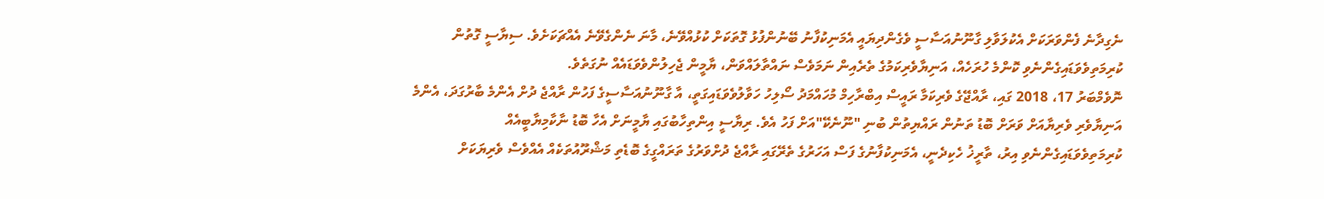ނެގިދާނެ ފެންވަރަކަށް އެކުލަވާލި ގާނޫނުއަސާސީ ވެގެންދިޔައީ އެމަނިކުފާނު ބޭނުންފުޅު ގޮތަކަށް ކުޅުއްވޭނެ، މާނަ ނެންގެވޭނެ އެއްޗަކަށެވެ. ސިޔާސީ ގޮތުން ކުރިމަތިވެވަޑައިގެންނެވި ކޮންމެ ހުރަހެއް، އަނިޔާވެރިކަމުގެ ތެރެއިން ނަމަވެސް ނައްތާލައްވަން، ޔާމީން ޖެހިލުންވެވަޑައެއް ނުގަތެވެ.
ނޮވެމްބަރު 17، 2018 ގައި، ރާއްޖޭގެ ވެރިކަމާ ރައީސް އިބްރާހިމް މުހައްމަދު ސޯލިހު ހަވާލުވެވަޑައިގަތީ، އާ ގާނޫނުއަސާސީގެ ފަހުން ރާއްޖެ ދުށް އެންމެ ބާރުގަދަ، އެންމެ އަނިޔާވެރި ވެރިޔާއަށް ވަރަށް ބޮޑު ތަނުން ރައްޔިތުން ބުނި "ނޫނެކޭ"އަށް ފަހު އެވެ. ރިޔާސީ އިންތިހާބުގައި ޔާމީނަށް އެހާ ބޮޑު ނާކާމިޔާބީއެއް ކުރިމަތިވެވަޑައިގެންނެވި އިރު، ތާރީޚު ހެކިދެނީ، އެމަނިކުފާނުގެ ފަސް އަހަރުގެ ތެރޭގައި ރާއްޖެ ދުށްވަރުގެ ތަރައްގީގެ ބޮޑެތި މަޝްރޫއުތަކެއް އެއްވެސް ވެރިޔަކަށް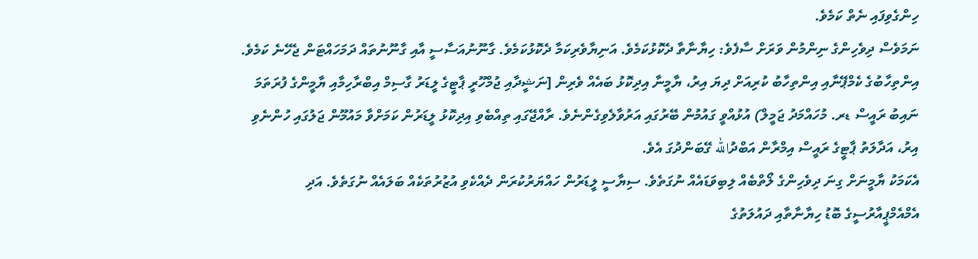ހިންގެވިފައި ނެތް ކަމެވެ.
ނަމަވެސް ދިވެހިންގެ ނިންމުން ވަރަށް ސާފެވެ: ހިޔާނާތާ ދެކޮޅުކަމެވެ. އަނިޔާވެރިކަމާ ދެކޮޅުކަމެވެ. ގާނޫނުއަސާސީ އާއި ގާނޫނުތައް ދަމަހައްޓަން ޖެހޭނެ ކަމެވެ.
އިންތިހާބުގެ ކެމްޕޭނާއި އިންތިހާބު ކުރިއަށް ދިޔަ އިރު، ޔާމީނާ އިދިކޮޅު ބައެއް ވެރިން [ނަޝީދާއި ޖުމްހޫރީ ޕާޓީގެ ލީޑަރު ގާސިމް އިބްރާހިމާއި ޔާމީންގެ ފުރަތަމަ ނައިބު ރައީސް ޑރ. މުހައްމަދު ޖަމީލް) އުޅުއްވީ ގައުމުން ބޭރުގައި އަރުވާލެވިގެންނެވެ. ރާއްޖޭގައި ތިއްބެވި އިދިކޮޅު ލީޑަރުން ކަމަށްވާ މައުމޫން ޖަލުގައި ހުންނެވި އިރު، އަދާލަތު ޕާޓީގެ ރައީސް އިމްރާން އަބްދުالله ގޭބަންދުގަ އެވެ.
އެކަމަކު ޔާމީނަށް ގިނަ ދިވެހިންގެ ލޯތްބެއް ލިބިވަޑައެއް ނުގަތެވެ. ސިޔާސީ ލީޑަރުން ހައްޔަރުކުރަން ދެއްކެވި އުޒުރުތަކެއް ބަލައެއް ނުގަތެވެ. އަދި އެމްއެމްޕީއާރުސީގެ ބޮޑު ހިޔާނާތާއި ދައުލަތުގެ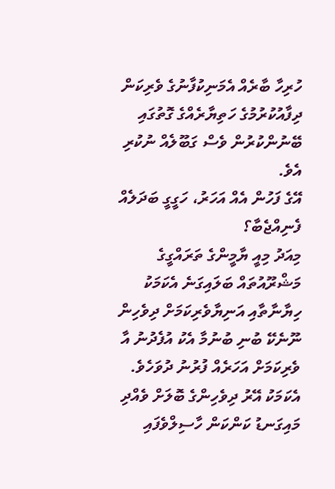ހުރިހާ ބާރެއް އެމަނިކުފާނުގެ ވެރިކަން ދިފާއުކުރުމުގެ ހަތިޔާރެއްގެ ގޮތުގައި ބޭނުންކުރުން ވެސް ގަބޫލެއް ނުކުރި އެވެ.
އޭގެ ފަހުން އެއް އަހަރު، ހަގީގީ ބަދަލެއް ފެނިއްޖެބާ؟
މިއަދު މިއީ ޔާމީންގެ ތަރައްގީގެ މަޝްރޫއުތައް ބަލައިގަނެ އެކަމަކު ހިޔާނާތާއި އަނިޔާވެރިކަމަށް ދިވެހިން ނޫނެކޭ ބުނި ބުނުމާ އެކު އުފެދުނު އާ ވެރިކަމަށް އަހަރެއް ފުރުނު ދުވަހެވެ. އެކަމަކު އޭރު ދިވެހިންގެ ބޮލަށް ވެއްދި މައިގަނޑު ކަންކަން ހާސިލްވެފައި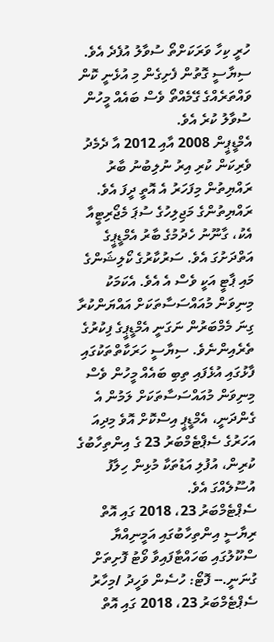ހުރީ ކިހާ ވަރަކަށްތޯ ސުވާލު އުފެދެ އެވެ. ސިޔާސީ ގޮތުން ފެށިގެން މި އުޅެނީ ކޮން ވައްތަރެއްގެ ގޭމެއްތޯ ވެސް ބައެއް މީހުން ސުވާލު ކުރެ އެވެ.
އެމްޑީޕީން 2008 އާއި 2012 އާ ދެމެދު ވެރިކަން ކުރި އިރު ނުލިބުނު ބާރު ރައްޔިތުން މިފަހަރު އެ އޮތީ ދީފަ އެވެ. ރައްޔިތުންގެ މަޖިލިހުގެ ސުޕަ މެޖޯރިޓީއާ އެކު، ގާނޫނު ހެދުމުގެ ބާރު އެމްޑީޕީގެ އަތްދަށުގަ އެވެ. ސަރުކާރުގެ ކޯލިޝަންގެ މައި ޕާޓީ އަކީ ވެސް އެ އެވެ. އެކަމަކު މިނިވަން މުއައްސަސާތަކަށް އައްޔަންކުރާ ގިނަ މެމްބަރުން ނަގަނީ އެމްޑީޕީގެ ފިކުރުގެ ތެރެއިންނެވެ. ސިޔާސީ ހަރަކާތްތަކުގައި ފާޅުގައި އުޅެފައި ތިބި ބައެއް މީހުން ވެސް މިނިވަން މުއައްސަސާތަކަށް ލަމުން އެ ގެންދަނީ، އެމްޑީޕީ އިސްކޮށް އޮވެ މިދިއަ އަހަރުގެ ސެޕްޓެމްބަރު 23 ގެ އިންތިހާބުގެ ކުރިން، އުފުލި އަޑުތަކާ މުޅިން ހިލާފު އުސޫލެއްގަ އެވެ.
ސެޕްޓެމްބަރު 23، 2018 ގައި އޮތް ރިޔާސީ އިންތިހާބުގައި އަމީނިއްޔާ ސްކޫލުގައި ބަހައްޓާފައިވާ ވޯޓު ފޮށިތަށް ގުނަނީ.-- ފޮޓޯ: ހުސެން ވަހީދު /މިހާރު
ސެޕްޓެމްބަރު 23، 2018 ގައި އޮތް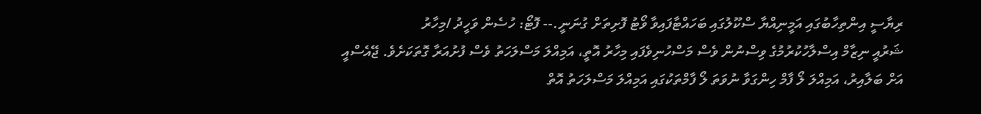ރިޔާސީ އިންތިހާބުގައި އަމީނިއްޔާ ސްކޫލުގައި ބަހައްޓާފައިވާ ވޯޓު ފޮށިތަށް ގުނަނީ.-- ފޮޓޯ: ހުސެން ވަހީދު /މިހާރު
ޝަރުއީ ނިޒާމް އިސްލާހުކުރުމުގެ ވިސްނުން ވެސް މަސްހުނިވެފައި މިހާރު އޮތީ، އަމިއްލަ މަސްލަހަތު ވެސް ފުށުއަރާ ގޮތަކަށެވެ. ޖޭއެސްއީ އަށް ބަލާއިރު، އަމިއްލަ ލޯ ފާމް ހިންގަވާ ނުވަތަ ލޯ ފާމްތަކުގައި އަމިއްލަ މަސްލަހަތު އޮތް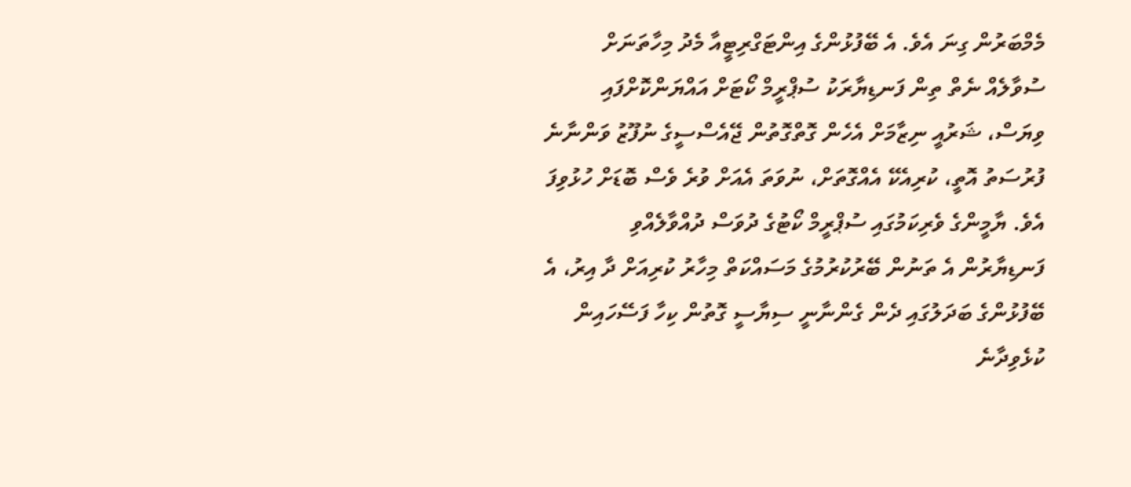މެމްބަރުން ގިނަ އެވެ. އެ ބޭފުޅުންގެ އިންޓަގްރިޓީއާ މެދު މިހާތަނަށް ސުވާލެއް ނެތް ތިން ފަނޑިޔާރަކު ސުޕްރީމް ކޯޓަށް އައްޔަންކޮށްފައި ވިޔަސް، ޝަރުއީ ނިޒާމަށް އެހެން ގޮތްގޮތުން ޖޭއެސްސީގެ ނުފޫޒު ވަންނާނެ ފުރުސަތު އޮތީ، ކުރިއެކޭ އެއްގޮތަށް، ނުވަތަ އެއަށް ވުރެ ވެސް ބޮޑަށް ހުޅުވިފަ އެވެ. ޔާމީންގެ ވެރިކަމުގައި ސުޕްރީމް ކޯޓުގެ ދުވަސް ދުއްވާލެއްވި ފަނޑިޔާރުން އެ ތަނުން ބޭރުކުރުމުގެ މަސައްކަތް މިހާރު ކުރިއަށް ދާ އިރު، އެ ބޭފުޅުންގެ ބަދަލުގައި ދެން ގެންނާނީ ސިޔާސީ ގޮތުން ކިހާ ފަސޭހައިން ކުޅެވިދާނެ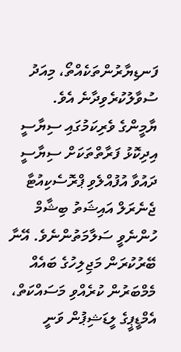ފަނޑިޔާރުންތަކެއްތޯ، މިއަދު ސުވާލުކުރެވިދާނެ އެވެ.
ޔާމީންގެ ވެރިކަމުގައި ސިޔާސީ އިދިކޮޅު ފަރާތްތަކަށް ސިޔާސީ ދައުވާ އުފުއްލެވި ޕްރޮސެކިއުޓާ ޖެނެރަލް އައިޝަތު ބިޝާމް ހުންނެވީ ސަލާމަތުންނެވެ. އޭނާ ބޭރުކުރަން މަޖިލިހުގެ ބައެއް މެމްބަރުން ކުރެއްވި މަސައްކަތް، އެމްޑީޕީގެ ލީޑަޝިޕުން ވަނީ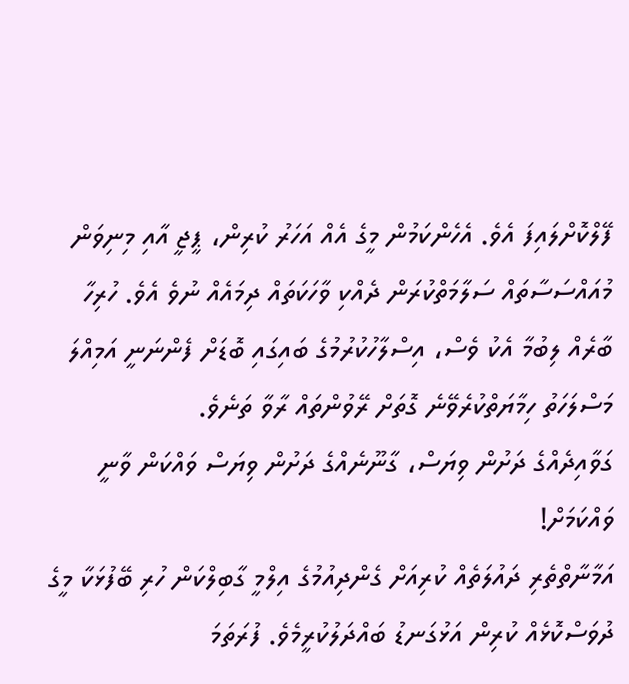ފޭލްކޮށްލައިފަ އެވެ. އެހެންކަމުން މީގެ އެއް އަހަރު ކުރިން، ޕީޖީ އާއި މިނިވަން މުއައްސަސާތައް ސަލާމަތްކުރަން ދެއްކި ވާހަކަތައް ދިމައެއް ނުވެ އެވެ. ހުރިހާ ބާރެއް ލިބުމާ އެކު ވެސް، އިސްލާހުކުރުމުގެ ބައިގައި ބޮޑަށް ފެންނަނީ އަމިއްލަ މަސްލަހަތު ހިމާޔަތްކުރެވޭނެ ގޮތަށް ރޭވުންތައް ރާވާ ތަނެވެ.
ގަވާއިދެއްގެ ދަށުން ވިޔަސް، ގާނޫނެއްގެ ދަށުން ވިޔަސް ވައްކަން ވާނީ ވައްކަމަށް!
އަމާނާތްތެރި ދައުލަތެއް ކުރިއަށް ގެންދިއުމުގެ އިލްމީ ގާބިލްކަން ހުރި ބޭފުޅަކާ މީގެ ދުވަސްކޮޅެއް ކުރިން އަޅުގަނޑު ބައްދަލުކުރީމެވެ. ފުރަތަމަ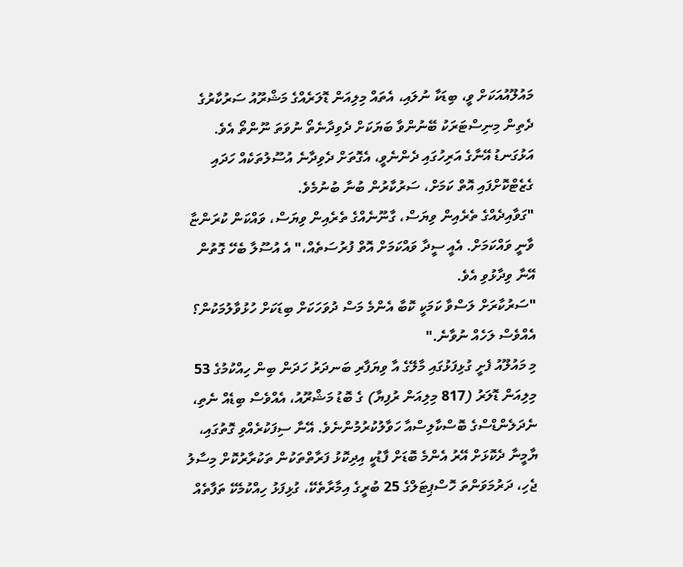މައުލޫއުއަކަށް ވީ، ބިޑަކާ ނުލައި، އެތައް މިލިއަން ޑޮލަރެއްގެ މަޝްރޫއު ސަރުކާރުގެ ދެތިން މިނިސްޓަރަކު ބޭނުންވާ ބަޔަކަށް ދެވިދާނެތޯ ނުވަތަ ނޫންތޯ އެވެ. އަޅުގަނޑު އޭނާގެ އަރިހުގައި ދެންނެވީ، އެގޮތަށް ދެވިދާނެ އުސޫލުތަކެއް ހަދައި ގެޒެޓްކޮށްފައި އޮތް ކަމަށް، ސަރުކާރުން ބުނާ ބުނުމެވެ.
"ގަވާއިދެއްގެ ތެރެއިން ވިޔަސް، ގާނޫނެއްގެ ތެރެއިން ވިޔަސް، ވައްކަން ކުރަންޏާ ވާނީ ވައްކަމަށް. އެއީ ސީދާ ވައްކަމަށް އޮތް ފުރުސަތެއް،" އެ އުސޫލާ ބެހޭ ގޮތުން އޭނާ ވިދާޅުވި އެވެ.
"ސަރުކާރަށް ލަސްވާ ކަމަކީ ކޮބާ އެންމެ މަސް ދުވަހަކަށް ބިޑަކަށް ހުޅުވާލުމަކުން؟ އެއްވެސް ލަހެއް ނުވާނެ."
މި މައުލޫއު ފެށީ ގުޅިފަޅުގައި މާލޭގެ އާ ވިޔަފާރި ބަނދަރު ހަދަން ބިން ހިއްކުމުގެ 53 މިލިއަން ޑޮލަރު (817 މިލިއަން ރުފިޔާ) ގެ ބޮޑު މަޝްރޫއު، އެއްވެސް ބިޑެއް ނެތި، ނެދަލެންޑްސްގެ ބޮސްކާލިސްއާ ހަވާލުކުރުމުންނެވެ. އޭނާ ސިފަކުރެއްވި ގޮތުގައި، ޔާމީނާ ދެކޮޅަށް އޭރު އެންމެ ބޮޑަށް ފާޑުކީ އިދިކޮޅު ފަރާތްތަކުން ތަކުރާރުކޮށް މިސާލު ޖެހި، ދަރުމަވަންތަ ހޮސްޕިޓަލްގެ 25 ބުރީގެ އިމާރާތެކޭ، ގުޅިފަޅު ހިއްކުމެކޭ ތަފާތެއް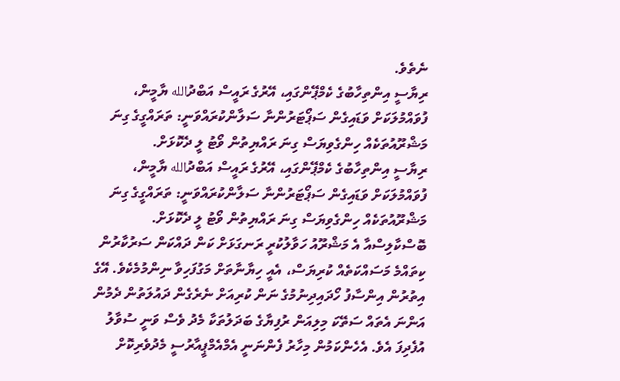ނެތެވެ.
ރިޔާސީ އިންތިހާބުގެ ކެމްޕޭންގައި، އޭރުގެ ރައީސް އަބްދުالله ޔާމީން، ފުވައްމުލަކަށް ވަޑައިގެން ސަޕޯޓަރުންނާ ސަލާންކުރައްވަނީ: ތަރައްގީގެ ގިނަ މަޝްރޫއުތަކެއް ހިންގެވިޔަސް ގިނަ ރައްޔިތުން ވޯޓު ލީ ދެކޮޅަށް.
ރިޔާސީ އިންތިހާބުގެ ކެމްޕޭންގައި، އޭރުގެ ރައީސް އަބްދުالله ޔާމީން، ފުވައްމުލަކަށް ވަޑައިގެން ސަޕޯޓަރުންނާ ސަލާންކުރައްވަނީ: ތަރައްގީގެ ގިނަ މަޝްރޫއުތަކެއް ހިންގެވިޔަސް ގިނަ ރައްޔިތުން ވޯޓު ލީ ދެކޮޅަށް.
ބޮސްކާލިސްއާ އެ މަޝްރޫއު ހަވާލުކުރީ ރަނގަޅަށް ކަން ދައްކަން ސަރުކާރުން ކިތައްމެ މަސައްކަތެއް ކުރިޔަސް، އެއީ ހިޔާނާތަށް މަގުފަހިވާ ނިންމުމެކެވެ. އޭގެ އިތުރުން އިންސާފު ހޯދައިދިނުމުގެ ނަން ކުރިއަށް ނެރެގެން ދައުލަތުން ދެމުން އަންނަ އެތައް ސަތޭކަ މިލިއަން ރުފިޔާގެ ބަދަލުތަކާ މެދު ވެސް ވަނީ ސުވާލު އުފެދިފަ އެވެ. އެހެންކަމުން މިހާރު ފެންނަނީ އެމްއެމްޕީއާރުސީ މެދުވެރިކޮށް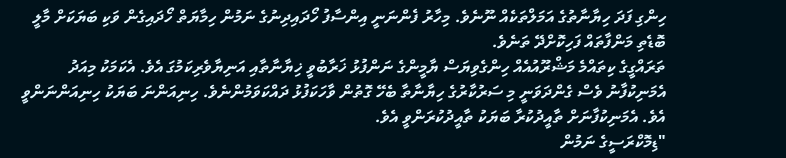ހިންގި ފަދަ ހިޔާނާތުގެ އަމަލްތަކެއް ނޫނެވެ. މިހާރު ފެންނަނީ އިންސާފު ހޯދައިދިނުގެ ނަމުން ހިމާޔަތް ހޯދައިގެން ވަކި ބަޔަކަށް މާލީ ބޮޑެތި މަންފާތައް ފަހިކޮށްދޭ ތަނެވެ.
ތަރައްގީގެ ކިތައްމެ މަޝްރޫއުއެއް ހިންގެވިޔަސް ޔާމީންގެ ނަންފުޅު ޚަރާބުވީ ޚިޔާނާތާއި އަނިޔާވެރިކަމުގަ އެވެ. އެކަމަކު މިއަދު އެމަނިކުފާނު ވެސް ގެންދަވަނީ މި ސަރުކާރުގެ ހިޔާނާތާ ބެހޭ ގޮތުން ވާހަކަފުޅު ދައްކަވަމުންނެވެ. ހިނިއަންނަ ބަޔަކު ހިނިއަންނަންވީ އެވެ. އެމަނިކުފާނަށް ތާއީދުކުރާ ބަޔަކު ތާއީދުކުރަންވީ އެވެ.
"ޑިމޮކްރަސީގެ ނަމުން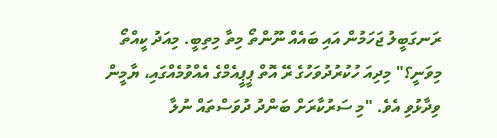ރަނގަބީލު ޖަހަމުން އައި ބައެއް ނޫންތޯ މިތާ މިތިބީ. މިއަދު ކީއްތޯ މިވަނީ؟" މިދިއަ ހުކުރުދުވަހުގެ ރޭ އޮތް ޕީޕީއެމްގެ އެއްވުމެއްގައި، ޔާމީން ވިދާޅުވި އެވެ. "މި ސަރުކާރަށް ބަންދު ދުވަސްތައް ނުލާ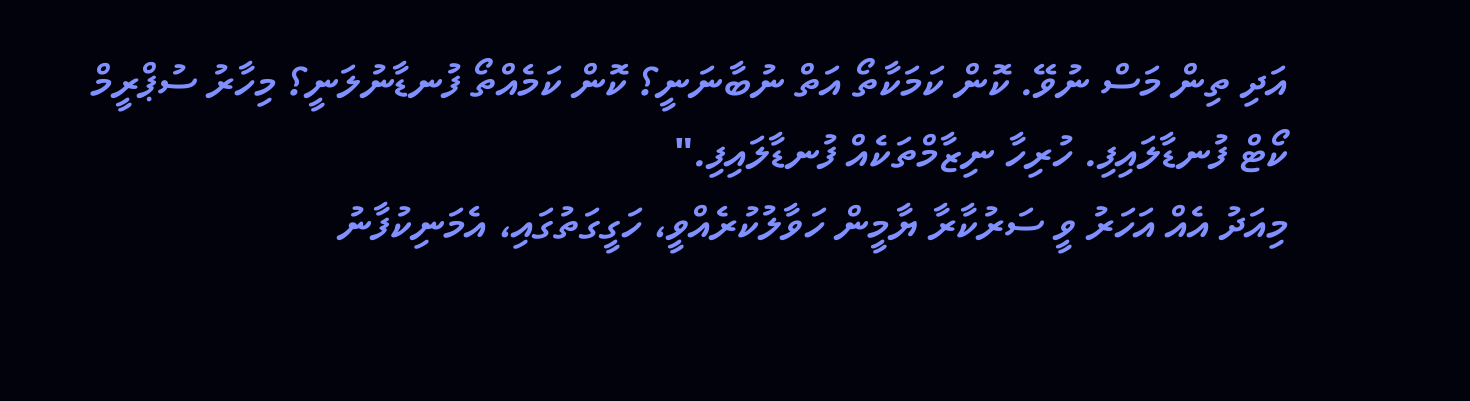އަދި ތިން މަސް ނުވޭ. ކޮން ކަމަކާތޯ އަތް ނުބާނަނީ؟ ކޮން ކަމެއްތޯ ފުނޑާނުލަނީ؟ މިހާރު ސުޕްރީމް ކޯޓް ފުނޑާލައިފި. ހުރިހާ ނިޒާމްތަކެއް ފުނޑާލައިފި."
މިއަދު އެއް އަހަރު ވީ ސަރުކާރާ ޔާމީން ހަވާލުކުރެއްވީ، ހަގީގަތުގައި، އެމަނިކުފާނު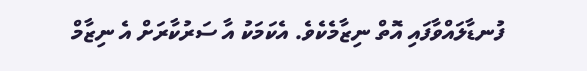ފުނޑާލައްވާފައި އޮތް ނިޒާމެކެވެ. އެކަމަކު އާ ސަރުކާރަށް އެ ނިޒާމް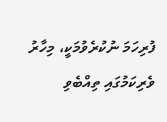ފުރިހަމަ ނުކުރެވުމަކީ، މިހާރު ވެރިކަމުގައި ތިއްބެވި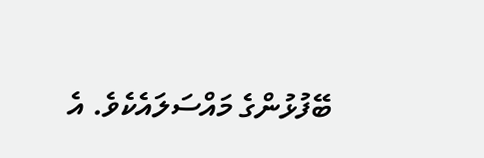ބޭފުޅުންގެ މައްސަލައެކެވެ. އެ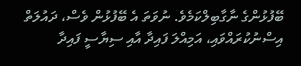ބޭފުޅުންގެ ނާގާބިލްކަމެވެ. ނުވަތަ އެ ބޭފުޅުން ވެސް، ދައުލަތް އިސްނުކުރައްވައި، އަމިއްލަ ފައިދާ އާއި ސިޔާސީ ފައިދާ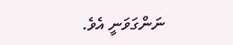ނަންގަވަނީ އެވެ.